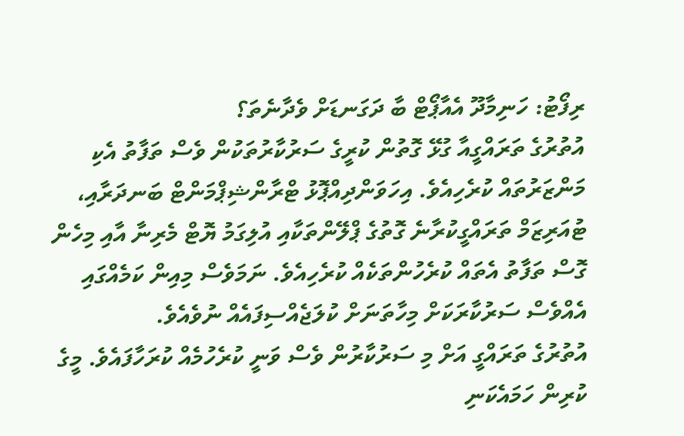ރިފޯޓު: ހަނިމާދޫ އެއާޕޯޓް ބާ ދަގަނޑަށް ވެދާނެތަ؟
އުތުރުގެ ތަރައްގީއާ ގުޅޭ ގޮތުން ކުރީގެ ސަރުކާރުތަކުން ވެސް ތަފާތު އެކި މަންޒަރުތައް ކުރެހިއެވެ. އިހަވަންދިއްޕޮޅު ޓްރާންޝިޕްމަންޓް ބަނދަރާއި، ޓުއަރިޒަމް ތަރައްގީކުރާނެ ގޮތުގެ ޕްލޭންތަކާއި އުލިގަމު ޔޮޓް މެރިނާ އާއި މިހެން ގޮސް ތަފާތު އެތައް ކުރެހުންތަކެއް ކުރެހިއެވެ. ނަމަވެސް މިއިން ކަމެއްގައި އެއްވެސް ސަރުކާރަކަށް މިހާތަނަށް ކުލަޖެއްސިފައެއް ނުވެއެވެ.
އުތުރުގެ ތަރައްގީ އަށް މި ސަރުކާރުން ވެސް ވަނީ ކުރެހުމެއް ކުރަހާފައެވެ. މީގެ ކުރިން ހަމައެކަނި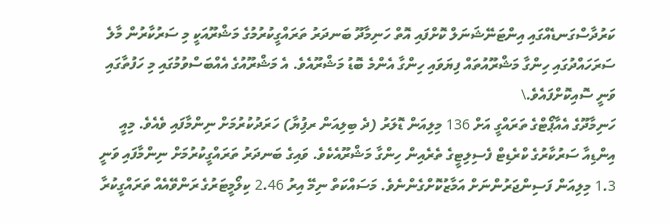ކަރުދާސްގަނޑެއްގައި އިންޓަނޭޝަނަލް ކޮށްފައި އޮތް ހަނިމާދޫ ބަނދަރު ތަރައްގީކުރުމުގެ މަޝްރޫއަކީ މި ސަރުކާރުން މާލެ ސަރަހައްދުގައި ހިންގާ މަޝްރޫއުތައް ފިޔަވައި ހިންގާ އެންމެ ބޮޑު މަޝްރޫއެވެ. އެ މަޝްރޫއުގެ އެއްބަސްވުމުގައި މި ހަފުތާގައި ވަނީ ސޮއިކޮށްފައެވެ.\
ހަނިމާދޫގެ އެއާޕޯޓްގެ ތަރައްގީ އަށް 136 މިލިއަން ޑޮލަރު (ދެ ބިލިއަން ރފުިޔާ) ހަރަދުކުރުމަށް ނިންމާފައި ވެއެވެ. މިއީ އިންޑިއާ ސަރުކާރުގެ ކްރެޑިޓް ފެސިލިޓީގެ ތެރެއިން ހިންގާ މަޝްރޫއެކެވެ. ވައިގެ ބަނދަރު ތަރައްގީކުރުމަށް ނިންމާފައި ވަނީ 1.3 މިލިއަން ފަސިންޖަރުންނަށް އަމާޒުކޮށްގެންނެވެ. މަސައްކަތް ނިމޭ އިރު 2.46 ކިލޯމީޓަރުގެ ރަންވޭއެއް ތަރައްގީކުރާ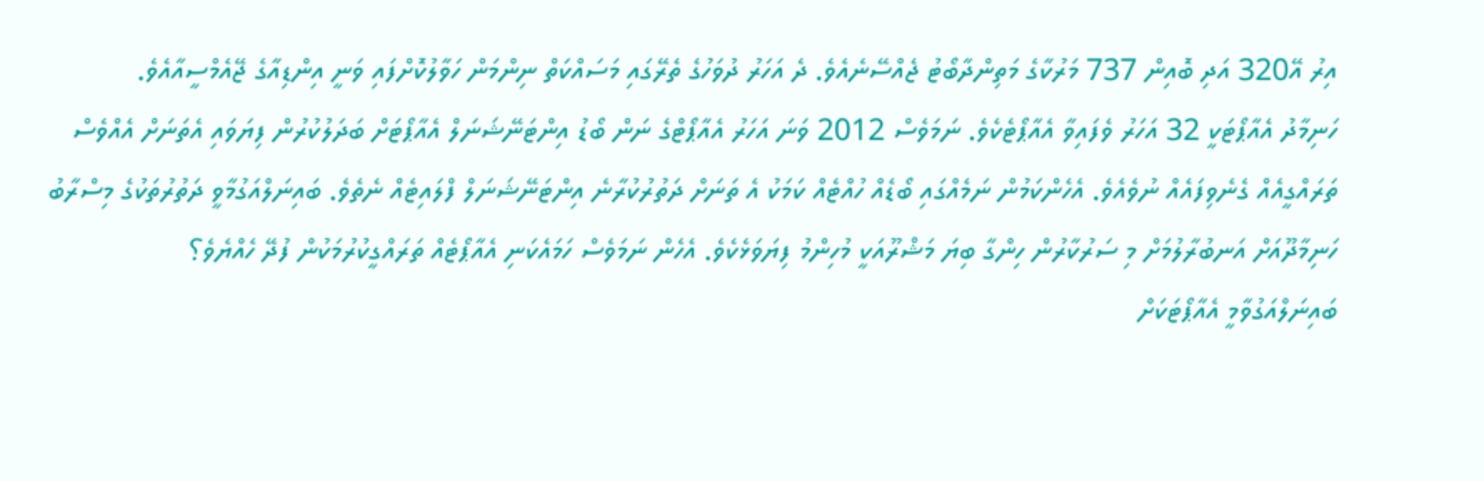އިރު އޭ320 އަދި ބޮއިން 737 މަރުކާގެ މަތިންދާބޯޓު ޖެއްސޭނެއެވެ. ދެ އަހަރު ދުވަހުގެ ތެރޭގައި މަސައްކަތް ނިންމަން ހަވާލުކޮށްފައި ވަނީ އިންޑިއާގެ ޖޭއެމްސީއާއެވެ.
ހަނިމާދު އެއާޕޯޓަކީ 32 އަހަރު ވެފައިވާ އެއާޕޯޓެކެވެ. ނަމަވެސް 2012 ވަނަ އަހަރު އެއާޕޯޓްގެ ނަން ބޯޑު އިންޓަނޭޝަނަލް އެއާޕޯޓަށް ބަދަލުކުރުން ފިޔަވައި އެތަނަށް އެއްވެސް ތަރައްގީއެއް ގެނެވިފައެއް ނުވެއެވެ. އެހެންކަމުން ނަމެއްގައި ބޯޑެއް ހުއްޓެއް ކަމަކު އެ ތަނަށް ދަތުރުކުރާނެ އިންޓަނޭޝަނަލް ފްލައިޓެއް ނެތެވެ. ބައިނަލްއަގުމާވީ ދަތުރުތަކުގެ މިސްރާބު ހަނިމާދޫއަށް އަނބުރާލުމަށް މި ސަރުކާރުން ހިންގާ ބިޔަ މަޝްރޫއަކީ މުހިންމު ފިޔަވަޅެކެވެ. އެހެން ނަމަވެސް ހަމައެކަނި އެއާޕޯޓެއް ތަރައްގީކުރުމަކުން ފުދޭ ހެއްޔެވެ؟
ބައިނަލްއަގުވާމީ އެއާޕޯޓަކަށް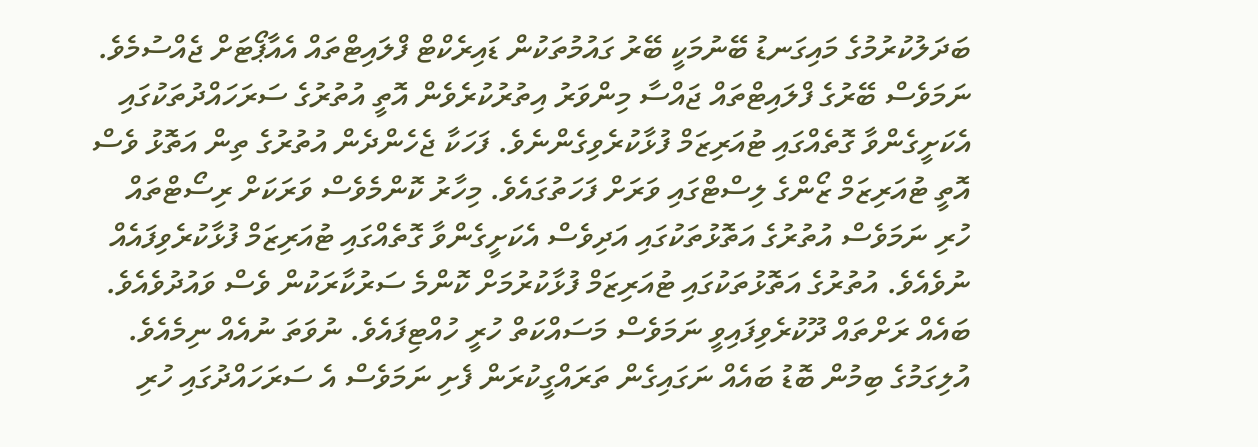ބަދަލުކުރުމުގެ މައިގަނޑު ބޭނުމަކީ ބޭރު ގައުމުތަކުން ޑައިރެކްޓް ފްލައިޓްތައް އެއާޕޯޓަށް ޖެއްސުމެވެ. ނަމަވެސް ބޭރުގެ ފްލައިޓްތައް ޖައްސާ މިންވަރު އިތުރުކުރެވެން އޮތީ އުތުރުގެ ސަރަހައްދުތަކުގައި އެކަށީގެންވާ ގޮތެއްގައި ޓުއަރިޒަމް ފުޅާކުރެވިގެންނެވެ. ފަހަކާ ޖެހެންދެން އުތުރުގެ ތިން އަތޮޅު ވެސް އޮތީ ޓުއަރިޒަމް ޒޯންގެ ލިސްޓްގައި ވަރަށް ފަހަތުގައެވެ. މިހާރު ކޮންމެވެސް ވަރަކަށް ރިސޯޓްތައް ހުރި ނަމަވެސް އުތުރުގެ އަތޮޅުތަކުގައި އަދިވެސް އެކަށީގެންވާ ގޮތެއްގައި ޓުއަރިޒަމް ފުޅާކުރެވިފައެއް ނުވެއެވެ. އުތުރުގެ އަތޮޅުތަކުގައި ޓުއަރިޒަމް ފުޅާކުރުމަށް ކޮންމެ ސަރުކާރަކުން ވެސް ވައުދުވެއެވެ. ބައެއް ރަށްތައް ދޫކުރެވިފައިވީ ނަމަވެސް މަސައްކަތް ހުރީ ހުއްޓިފައެވެ. ނުވަތަ ނުއެއް ނިމެއެވެ. އުލިގަމުގެ ބިމުން ބޮޑު ބައެއް ނަގައިގެން ތަރައްގީކުރަން ފެށި ނަމަވެސް އެ ސަރަހައްދުގައި ހުރި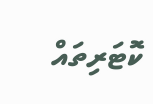ކޮޓަރިތައް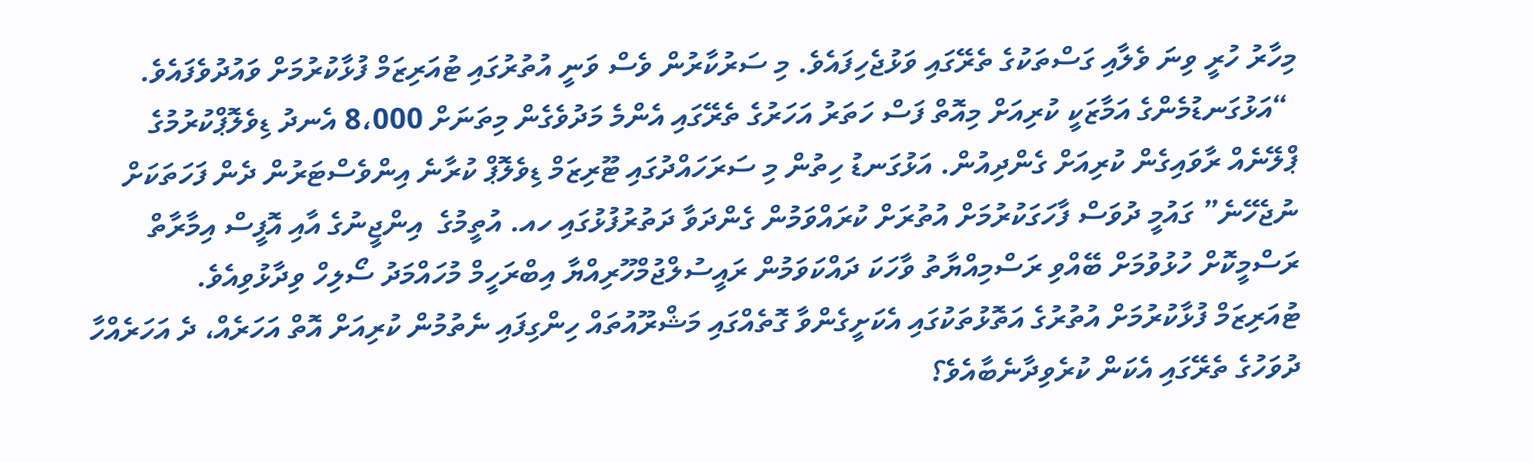މިހާރު ހުރީ ވިނަ ވެލާއި ގަސްތަކުގެ ތެރޭގައި ވަޅުޖެހިފައެވެ. މި ސަރުކާރުން ވެސް ވަނީ އުތުރުގައި ޓުއަރިޒަމް ފުޅާކުރުމަށް ވައުދުވެފައެވެ.
 “އަޅުގަނޑުމެންގެ އަމާޒަކީ ކުރިއަށް މިއޮތް ފަސް ހަތަރު އަހަރުގެ ތެރޭގައި އެންމެ މަދުވެގެން މިތަނަށް 8،000 އެނދު ޑިވެލޮޕްކުރުމުގެ ޕްލޭނެއް ރާވައިގެން ކުރިއަށް ގެންދިއުން. އަޅުގަނޑު ހިތުން މި ސަރަހައްދުގައި ޓޫރިޒަމް ޑިވެލޮޕް ކުރާނެ އިންވެސްޓަރުން ދެން ފަހަތަކަށް ނުޖެހޭނެ” ގައުމީ ދުވަސް ފާހަގަކުރުމަށް އުތުރަށް ކުރައްވަމުން ގެންދަވާ ދަތުރުފުޅުގައި ހއ. އުތީމުގެ  އިންޖީނުގެ އާއި އޮފީސް އިމާރާތް ރަސްމީކޮށް ހުޅުވުމަށް ބޭއްވި ރަސްމިއްޔާތު ވާހަކަ ދައްކަވަމުން ރައީސުލްޖުމްހޫރިއްޔާ އިބްރަހީމް މުހައްމަދު ސޯލިހް ވިދާޅުވިއެވެ.
ޓުއަރިޒަމް ފުޅާކުރުމަށް އުތުރުގެ އަތޮޅުތަކުގައި އެކަށީގެންވާ ގޮތެއްގައި މަޝްރޫއުތައް ހިންގިފައި ނެތުމުން ކުރިއަށް އޮތް އަހަރެއް، ދެ އަހަރެއްހާ ދުވަހުގެ ތެރޭގައި އެކަން ކުރެވިދާނެބާއެވެ؟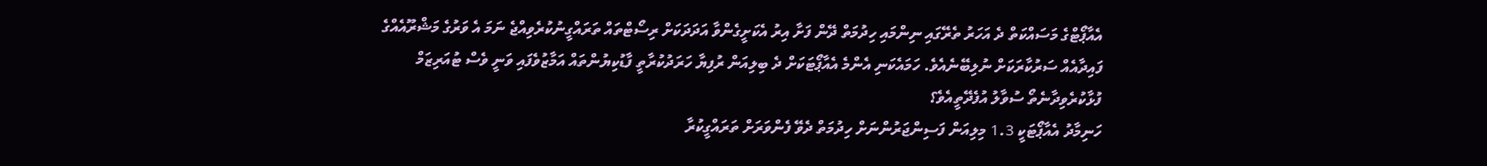އެއާޕޯޓްގެ މަސައްކަތް ދެ އަހަރު ތެރޭގައި ނިންމައި ހިދުމަތް ދޭން ފަށާ އިރު އެކަށީގެންވާ އަދަދަކަށް ރިސޯޓްތައް ތަރައްގީނުކުރެވިއްޖެ ނަމަ އެ ވަރުގެ މަޝްރޫއެއްގެ ފައިދާއެއް ސަރުކާރަކަށް ނުލިބޭނެއެވެ. ހަމައެކަނި އެންމެ އެއާޕޯޓަކަށް ދެ ބިލިއަން ރުފިޔާ ހަރަދުކުރާތީ ފާޑުކިޔުންތައް އަމާޒުވެފައި ވަނީ ވެސް ޓުއަރިޒަމް ފުޅާކުރެވިދާނެތޯ ސުވާލު އުފެދޭތީއެވެ؟
ހަނިމާދު އެއާޕޯޓަކީ 1.3 މިލިއަން ފަސިންޖަރުންނަށް ހިދުމަތް ދެވޭ ފެންވަރަށް ތަރައްގީކުރާ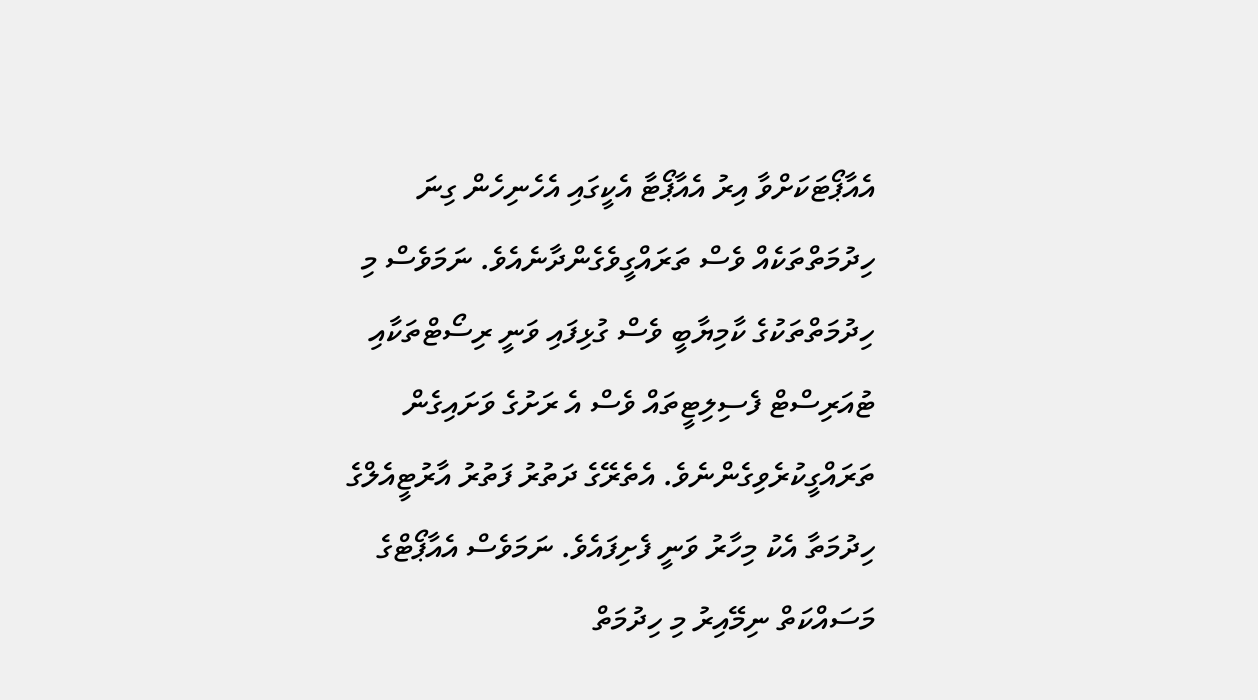އެއާޕޯޓަކަށްވާ އިރު އެއާޕޯޓާ އެކީގައި އެހެނިހެން ގިނަ ހިދުމަތްތަކެއް ވެސް ތަރައްގީވެގެންދާނެއެވެ. ނަމަވެސް މި ހިދުމަތްތަކުގެ ކާމިޔާބީ ވެސް ގުޅިފައި ވަނީ ރިސޯޓްތަކާއި ޓުއަރިސްޓް ފެސިލިޓީތައް ވެސް އެ ރަށުގެ ވަށައިގެން ތަރައްގީކުރެވިގެންނެވެ. އެތެރޭގެ ދަތުރު ފަތުރު އާރުޓީއެލްގެ ހިދުމަތާ އެކު މިހާރު ވަނީ ފެށިފައެވެ. ނަމަވެސް އެއާޕޯޓްގެ މަސައްކަތް ނިމޭއިރު މި ހިދުމަތް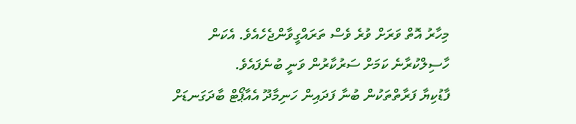މިހާރު އޮތް ވަރަށް ވުރެ ވެސް ތަރައްގީވާންޖެހެއެވެ. އެކަން ހާސިލްކުރާނެ ކަމަށް ސަރުކާރުން ވަނީ ބުނެފައެވެ.
ފާޑުކިޔާ ފަރާތްތަކުން ބުނާ ފަދައިން ހަނިމާދޫ އެއާޕޯޓް ބާދަގަނޑަށް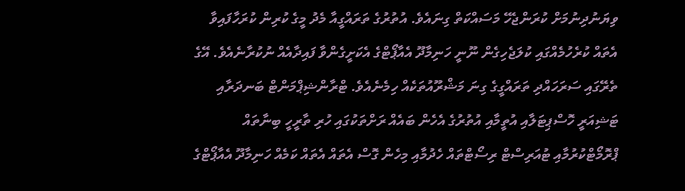ވިޔަނުދިނުމަށް ކުރަންޖެހޭ މަސައްކަތް ގިނައެވެ. އުތުރުގެ ތަރައްގީއާ މެދު މީގެ ކުރިން ކުރަހާފައިވާ އެތައް ކުރެހުމެއްގައި ކުލަޖެހިގެން ނޫނީ ހަނިމާދޫ އެއާޕޯޓްގެ އެކަށީގެންވާ ފައިދާއެއް ނުކުރާނެއެވެ. އޭގެ ތެރޭގައި ސަރަހައްދި ތަރައްގީގެ ގިނަ މަޝްރޫއުތަކެއް ހިމެނެއެވެ. ޓްރާންޝިޕްމަންޓް ބަނދަރާއި ޓަޝިއަރީ ހޮސްޕިޓަލާއި އުތީމާއި އުތުރުގެ އެހެން ބައެއް ރަށްތަކުގައި ހުރި ތާރީހީ ބިނާތައް ޕްރޮމޯޓްކުރުމާއި ޓުއަރިސްޓް ރިސޯޓްތައް ހެދުމާއި މިހެން ގޮސް އެތައް އެތައް ކަމެއް ހަނިމާދޫ އެއާޕޯޓްގެ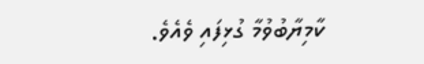ކާމިޔާބުވުމާ ގުޅިފައި ވެއެވެ.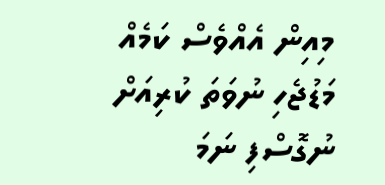މިއިން އެއްވެސް ކަމެއް މަޑުޖެހި ނުވަތަ ކުރިއަށް ނުގޮސްފި ނަމަ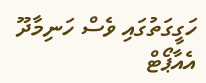ހަގީގަތުގައި ވެސް ހަނިމާދޫ އެއާޕޯޓް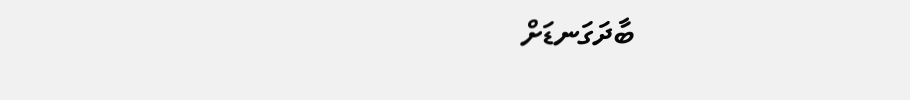ބާދަގަނޑަށް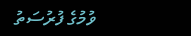ވުމުގެ ފުރުސަތު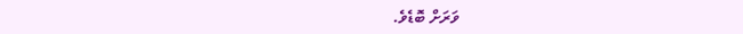ވަރަށް ބޮޑެވެ.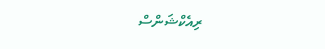ރިއެކްޝަންސް